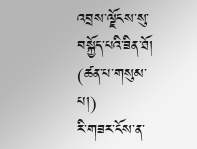འབྲས་ལྗོངས་སུ་བསྐྱོད་པའི་ཟིན་ཐོ།
(ཚན་པ་གསུམ་པ།)
རི་གཟར་ངོས་ན་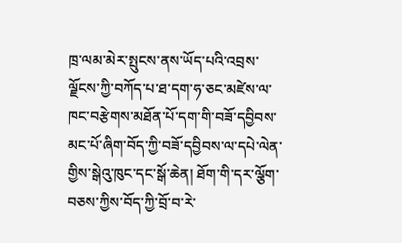ཁྲ་ལམ་མེར་སྤུངས་ནས་ཡོད་པའི་འབྲས་ལྗོངས་ཀྱི་བཀོད་པ་ཐ་དག་ཧ་ཅང་མཛེས་ལ་ཁང་བརྩེགས་མཐོན་པོ་དག་གི་བཟོ་དབྱིབས་མང་པོ་ཞིག་བོད་ཀྱི་བཟོ་དབྱིབས་ལ་དཔེ་ལེན་གྱིས་སྒེའུ་ཁུང་དང་སྒོ་ཆེན། ཐོག་གི་དར་ལྕོག་བཅས་ཀྱིས་བོད་ཀྱི་བྲོ་བ་རེ་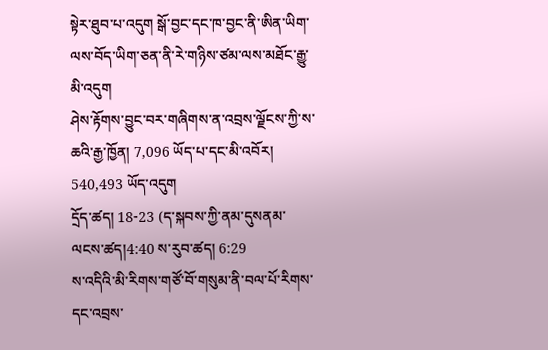སྟེར་ཐུབ་པ་འདུག སྒོ་བྱང་དང་ཁ་བྱང་ནི་ཨིན་ཡིག་ལས་བོད་ཡིག་ཅན་ནི་རེ་གཉིས་ཙམ་ལས་མཐོང་རྒྱུ་མི་འདུག
ཤེས་རྟོགས་བྱུང་བར་གཞིགས་ན་འབྲས་ལྗོངས་ཀྱི་ས་ཆའི་རྒྱ་ཁྱོན། 7,096 ཡོད་པ་དང་མི་འབོར། 540,493 ཡོད་འདུག
དྲོད་ཚད། 18-23 (ད་སྐབས་ཀྱི་ནམ་དུསནམ་ལངས་ཚད།4:40 ས་རུབ་ཚད། 6:29
ས་འདིའི་མི་རིགས་གཙོ་བོ་གསུམ་ནི་བལ་པོ་རིགས་དང་འབྲས་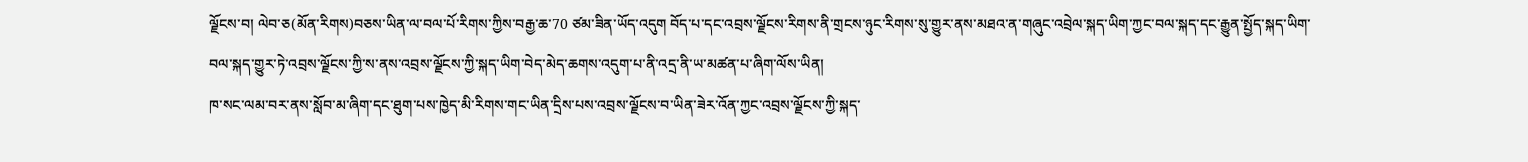ལྗོངས་བ། ལེབ་ཅ(མོན་རིགས)བཅས་ཡིན་ལ་བལ་པོ་རིགས་ཀྱིས་བརྒྱ་ཆ་70 ཙམ་ཟིན་ཡོད་འདུག བོད་པ་དང་འབྲས་ལྗོངས་རིགས་ནི་གྲངས་ཉུང་རིགས་སུ་གྱུར་ནས་མཐའ་ན་གཞུང་འབྲེལ་སྐད་ཡིག་ཀྱང་བལ་སྐད་དང་རྒྱུན་སྤྱོད་སྐད་ཡིག་བལ་སྐད་གྱུར་ཏེ་འབྲས་ལྗོངས་ཀྱི་ས་ནས་འབྲས་ལྗོངས་ཀྱི་སྐད་ཡིག་བེད་མེད་ཆགས་འདུག་པ་ནི་འདྲ་ནི་ཡ་མཚན་པ་ཞིག་ལོས་ཡིན།
ཁ་སང་ལམ་བར་ནས་སློབ་མ་ཞིག་དང་ཐུག་པས་ཁྱེད་མི་རིགས་གང་ཡིན་དྲིས་པས་འབྲས་ལྗོངས་བ་ཡིན་ཟེར་འོན་ཀྱང་འབྲས་ལྗོངས་ཀྱི་སྐད་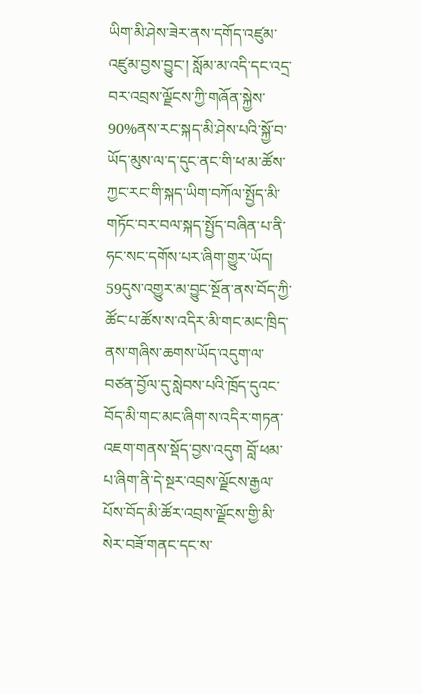ཡིག་མི་ཤེས་ཟེར་ནས་དགོད་འཛུམ་འཛུམ་བྱས་བྱུང་། སློམ་མ་འདི་དང་འདྲ་བར་འབྲས་ལྗོངས་ཀྱི་གཞོན་སྐྱེས་90%ནས་རང་སྐད་མི་ཤེས་པའི་སྐྱོ་བ་ཡོད་མུས་ལ་ད་དུང་ནང་གི་ཕ་མ་ཚོས་ཀྱང་རང་གི་སྐད་ཡིག་བཀོལ་སྤྱོད་མི་གཏོང་བར་བལ་སྐད་སྤྱོད་བཞིན་པ་ནི་ཧང་སང་དགོས་པར་ཞིག་གྱུར་ཡོད།
59དུས་འགྱུར་མ་བྱུང་སྔོན་ནས་བོད་ཀྱི་ཚོང་པ་ཚོས་ས་འདིར་མི་གང་མང་ཁྲིད་ནས་གཞིས་ཆགས་ཡོད་འདུག་ལ་བཙན་བྱོལ་དུ་སླེབས་པའི་ཁྲོད་དུའང་བོད་མི་གང་མང་ཞིག་ས་འདིར་གཏན་འཇག་གནས་སྡོད་བྱས་འདུག བློ་ཕམ་པ་ཞིག་ནི་དེ་སྔར་འབྲས་ལྗོངས་རྒྱལ་པོས་བོད་མི་ཚོར་འབྲས་ལྗོངས་གྱི་མི་སེར་བཟོ་གནང་དང་ས་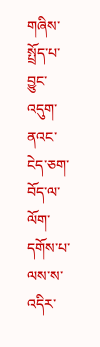གཞིས་སྤྲོད་པ་བྱུང་འདུག་ནའང་ངེད་ཅག་བོད་ལ་ལོག་དགོས་པ་ལས་ས་འདིར་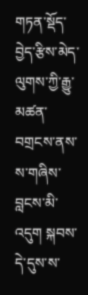གཏན་སྡོད་བྱེད་རྩིས་མེད་ལུགས་ཀྱི་རྒྱུ་མཚན་བགྲངས་ནས་ས་གཞིས་བླངས་མི་འདུག སྐབས་དེ་དུས་ས་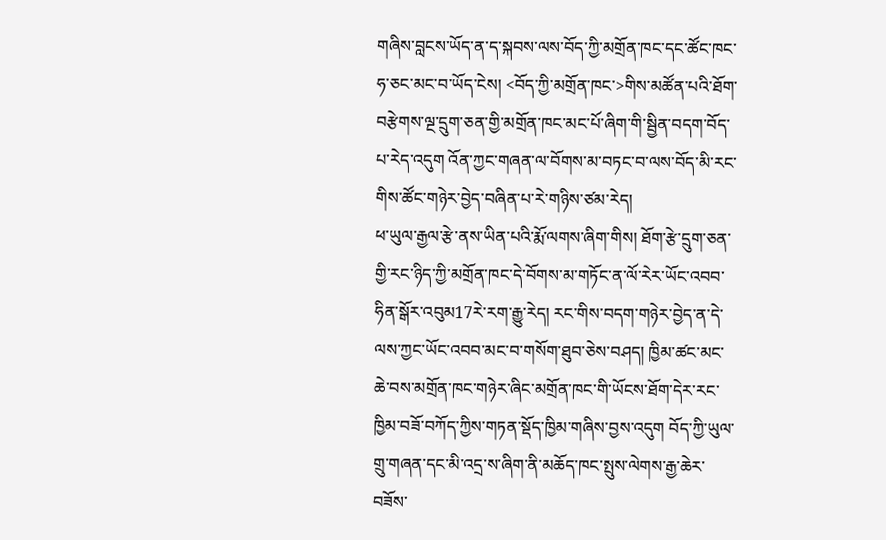གཞིས་བླངས་ཡོད་ན་ད་སྐབས་ལས་བོད་ཀྱི་མགྲོན་ཁང་དང་ཚོང་ཁང་ཧ་ཅང་མང་བ་ཡོད་ངེས། <བོད་ཀྱི་མགྲོན་ཁང་>གིས་མཚོན་པའི་ཐོག་བརྩེགས་ལྔ་དྲུག་ཅན་གྱི་མགྲོན་ཁང་མང་པོ་ཞིག་གི་སྦྱིན་བདག་བོད་པ་རེད་འདུག འོན་ཀྱང་གཞན་ལ་བོགས་མ་བཏང་བ་ལས་བོད་མི་རང་གིས་ཚོང་གཉེར་བྱེད་བཞིན་པ་རེ་གཉིས་ཙམ་རེད།
ཕ་ཡུལ་རྒྱལ་རྩེ་ནས་ཡིན་པའི་རྨོ་ལགས་ཞིག་གིས། ཐོག་རྩེ་དྲུག་ཅན་གྱི་རང་ཉིད་ཀྱི་མགྲོན་ཁང་དེ་བོགས་མ་གཏོང་ན་ལོ་རེར་ཡོང་འབབ་ཧིན་སྒོར་འབུམ17རེ་རག་རྒྱུ་རེད། རང་གིས་བདག་གཉེར་བྱེད་ན་དེ་ལས་ཀྱང་ཡོང་འབབ་མང་བ་གསོག་ཐུབ་ཅེས་བཤད། ཁྱིམ་ཚང་མང་ཆེ་བས་མགྲོན་ཁང་གཉེར་ཞིང་མགྲོན་ཁང་གི་ཡོངས་ཐོག་དེར་རང་ཁྱིམ་བཟོ་བཀོད་ཀྱིས་གཏན་སྡོད་ཁྱིམ་གཞིས་བྱས་འདུག བོད་ཀྱི་ཡུལ་གྲུ་གཞན་དང་མི་འདྲ་ས་ཞིག་ནི་མཆོད་ཁང་སྤུས་ལེགས་རྒྱ་ཆེར་བཟོས་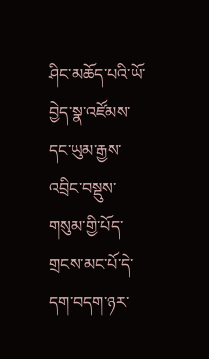ཤིང་མཆོད་པའི་ཡོ་བྱེད་སྣ་འཛོམས་དང་ཡུམ་རྒྱས་འབྲིང་བསྡུས་གསུམ་གྱི་པོད་གྲངས་མང་པོ་དེ་དག་བདག་ཉར་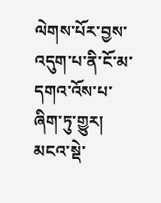ལེགས་པོར་བྱས་འདུག་པ་ནི་ངོ་མ་དགའ་འོས་པ་ཞིག་ཏུ་གྱུར།
མངའ་སྡེ་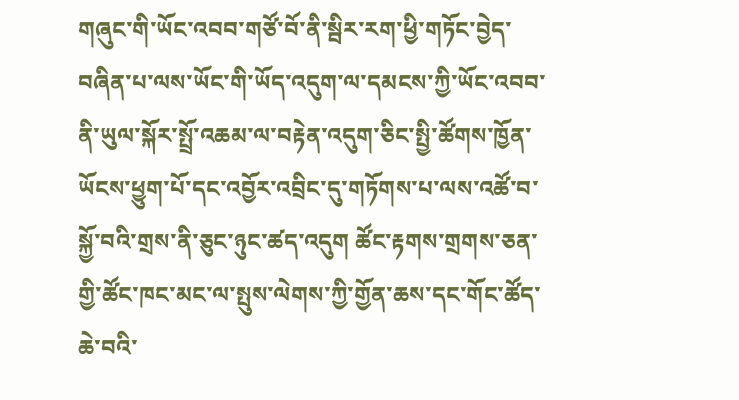གཞུང་གི་ཡོང་འབབ་གཙོ་བོ་ནི་སྦིར་རག་ཕྱི་གཏོང་བྱེད་བཞིན་པ་ལས་ཡོང་གི་ཡོད་འདུག་ལ་དམངས་ཀྱི་ཡོང་འབབ་ནི་ཡུལ་སྐོར་སྤྲོ་འཆམ་ལ་བརྟེན་འདུག་ཅིང་སྤྱི་ཚོགས་ཁྱོན་ཡོངས་ཕྱུག་པོ་དང་འབྱོར་འབྲིང་དུ་གཏོགས་པ་ལས་འཚོ་བ་སྐྱོ་བའི་གྲས་ནི་ཅུང་ཉུང་ཚད་འདུག ཚོང་རྟགས་གྲགས་ཅན་གྱི་ཚོང་ཁང་མང་ལ་སྤུས་ལེགས་ཀྱི་གྱོན་ཆས་དང་གོང་ཚོད་ཆེ་བའི་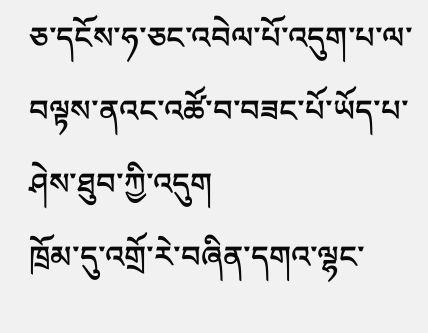ཅ་དངོས་ཧ་ཅང་འབེལ་པོ་འདུག་པ་ལ་བལྟས་ནའང་འཚོ་བ་བཟང་པོ་ཡོད་པ་ཤེས་ཐུབ་ཀྱི་འདུག
ཁྲོམ་དུ་འགྲོ་རེ་བཞིན་དགའ་ལྷང་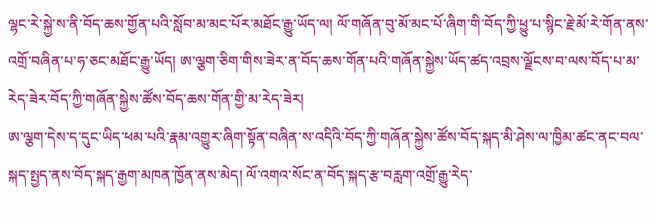ལྷང་རེ་སྐྱེ་ས་ནི་བོད་ཆས་གྱོན་པའི་སློབ་མ་མང་པོར་མཐོང་རྒྱུ་ཡོད་ལ། ལོ་གཞོན་བུ་མོ་མང་པོ་ཞིག་གི་བོད་ཀྱི་ཕྱུ་པ་སྙིང་རྗེ་མོ་རེ་གོན་ནས་འགྲོ་བཞིན་པ་ཧ་ཅང་མཐོང་རྒྱུ་ཡོད། ཨ་ལྕག་ཅིག་གིས་ཟེར་ན་བོད་ཆས་གོན་པའི་གཞོན་སྐྱེས་ཡོད་ཚད་འབྲས་ལྗོངས་བ་ལས་བོད་པ་མ་རེད་ཟེར་བོད་ཀྱི་གཞོན་སྐྱེས་ཚོས་བོད་ཆས་གོན་གྱི་མ་རེད་ཟེར།
ཨ་ལྕག་དེས་ད་དུང་ཡིད་ཕམ་པའི་རྣམ་འགྱུར་ཞིག་སྟོན་བཞིན་ས་འདིའི་བོད་ཀྱི་གཞོན་སྐྱེས་ཚོས་བོད་སྐད་མི་ཤེས་ལ་ཁྱིམ་ཚང་ནང་བལ་སྐད་སྤྱད་ནས་བོད་སྐད་རྒྱག་མཁན་ཁྱོན་ནས་མེད། ལོ་འགའ་སོང་ན་བོད་སྐད་རྩ་བརླག་འགྲོ་རྒྱུ་རེད་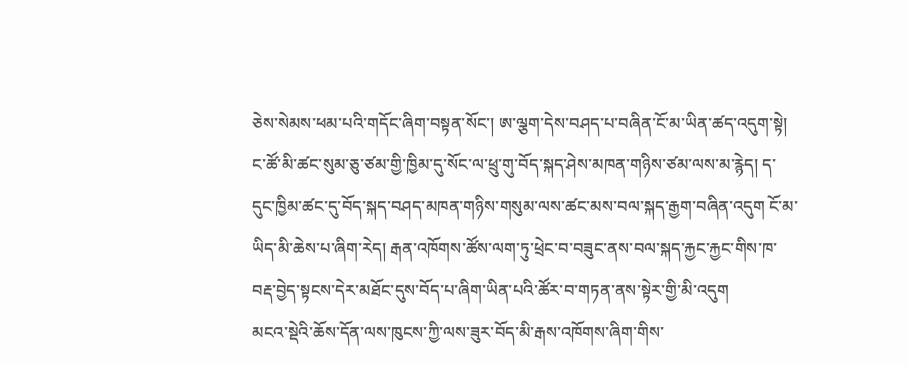ཅེས་སེམས་ཕམ་པའི་གདོང་ཞིག་བསྟན་སོང་། ཨ་ལྕག་དེས་བཤད་པ་བཞིན་ངོ་མ་ཡིན་ཚད་འདུག་སྟེ། ང་ཚོ་མི་ཚང་སུམ་ཅུ་ཙམ་གྱི་ཁྱིམ་དུ་སོང་ལ་ཕྲུ་གུ་བོད་སྐད་ཤེས་མཁན་གཉིས་ཙམ་ལས་མ་རྙེད། ད་དུང་ཁྱིམ་ཚང་དུ་བོད་སྐད་བཤད་མཁན་གཉིས་གསུམ་ལས་ཚང་མས་བལ་སྐད་རྒྱག་བཞིན་འདུག ངོ་མ་ཡིད་མི་ཆེས་པ་ཞིག་རེད། རྒན་འཁོགས་ཚོས་ལག་ཏུ་ཕྲེང་བ་བཟུང་ནས་བལ་སྐད་རྐྱང་རྐྱང་གིས་ཁ་བརྡ་བྱེད་སྟངས་དེར་མཐོང་དུས་བོད་པ་ཞིག་ཡིན་པའི་ཚོར་བ་གཏན་ནས་སྟེར་གྱི་མི་འདུག
མངའ་སྡེའི་ཆོས་དོན་ལས་ཁུངས་ཀྱི་ལས་ཟུར་བོད་མི་རྒས་འཁོགས་ཞིག་གིས་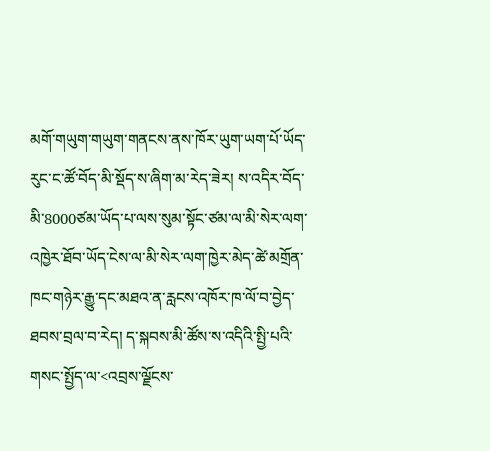མགོ་གཡུག་གཡུག་གནངས་ནས་ཁོར་ཡུག་ཡག་པོ་ཡོད་རུང་ང་ཚོ་བོད་མི་སྡོད་ས་ཞིག་མ་རེད་ཟེར། ས་འདིར་བོད་མི་8000ཙམ་ཡོད་པ་ལས་སུམ་སྟོང་ཙམ་ལ་མི་སེར་ལག་འཁྱེར་ཐོབ་ཡོད་ངེས་ལ་མི་སེར་ལག་ཁྱེར་མེད་ཚེ་མགྲོན་ཁང་གཉེར་རྒྱུ་དང་མཐའ་ན་རླངས་འཁོར་ཁ་ལོ་བ་བྱེད་ཐབས་བྲལ་བ་རེད། ད་སྐབས་མི་ཚོས་ས་འདིའི་སྤྱི་པའི་གསང་སྤྱོད་ལ་<འབྲས་ལྗོངས་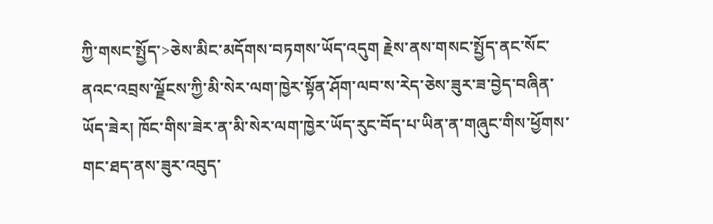ཀྱི་གསང་སྤྱོད་>ཅེས་མིང་མདོགས་བཏགས་ཡོད་འདུག རྗེས་ནས་གསང་སྤྱོད་ནང་སོང་ནའང་འབྲས་ལྗོངས་ཀྱི་མི་སེར་ལག་ཁྱེར་སྟོན་ཤོག་ལབ་ས་རེད་ཅེས་ཟུར་ཟ་བྱེད་བཞིན་ཡོད་ཟེར། ཁོང་གིས་ཟེར་ན་མི་སེར་ལག་ཁྱེར་ཡོད་རུང་བོད་པ་ཡིན་ན་གཞུང་གིས་ཕྱོགས་གང་ཐད་ནས་ཟུར་འབུད་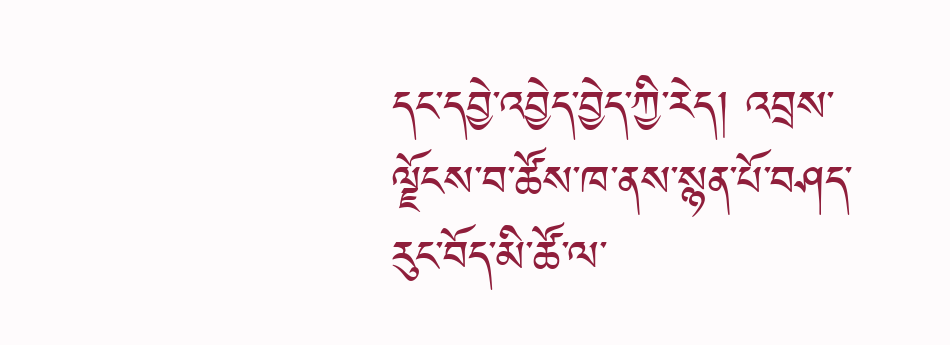དང་དབྱེ་འབྱེད་བྱེད་ཀྱི་རེད། འབྲས་ལྗོངས་བ་ཚོས་ཁ་ནས་སྙན་པོ་བཤད་རུང་བོད་མི་ཚོ་ལ་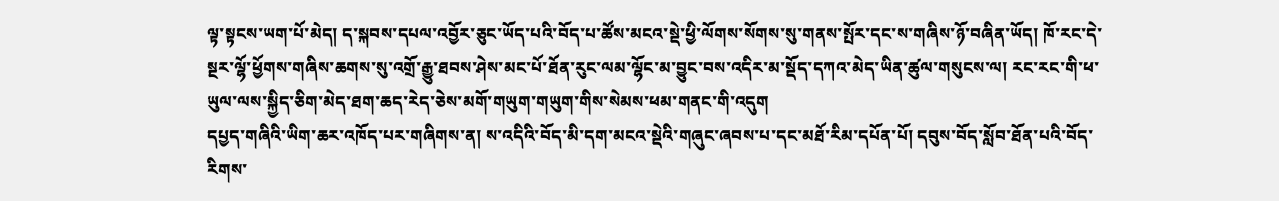ལྟ་སྟངས་ཡག་པོ་མེད། ད་སྐབས་དཔལ་འབྱོར་ཅུང་ཡོད་པའི་བོད་པ་ཚོས་མངའ་སྡེ་ཕྱི་ལོགས་སོགས་སུ་གནས་སྤོར་དང་ས་གཞིས་ཉོ་བཞིན་ཡོད། ཁོ་རང་དེ་སྔར་ལྷོ་ཕྱོགས་གཞིས་ཆགས་སུ་འགྲོ་རྒྱུ་ཐབས་ཤེས་མང་པོ་ཐོན་རུང་ལམ་ལྷོང་མ་བྱུང་བས་འདིར་མ་སྡོད་དཀའ་མེད་ཡིན་ཚུལ་གསུངས་ལ། རང་རང་གི་ཕ་ཡུལ་ལས་སྐྱིད་ཅིག་མེད་ཐག་ཆད་རེད་ཅེས་མགོ་གཡུག་གཡུག་གིས་སེམས་ཕམ་གནང་གི་འདུག
དཔྱད་གཞིའི་ཡིག་ཆར་འཁོད་པར་གཞིགས་ན། ས་འདིའི་བོད་མི་དག་མངའ་སྡེའི་གཞུང་ཞབས་པ་དང་མཐོ་རིམ་དཔོན་པོ། དབུས་བོད་སློབ་ཐོན་པའི་བོད་རིགས་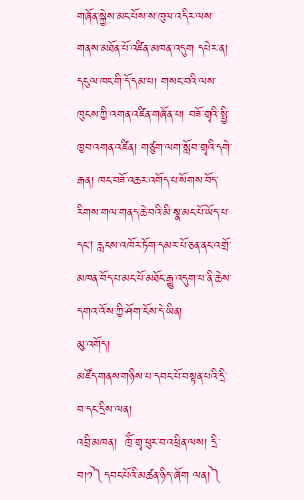གཞོན་སྐྱེས་མང་པོས་ས་ཁུལ་འདིར་ལས་གནས་མཐོན་པོ་འཛིན་མཁན་འདུག དཔེར་ན། དངུལ་ཁང་གི་དོ་དམ་པ། གསང་བའི་ལས་ཁུངས་ཀྱི་འགན་འཛིན་གཞོན་པ། བཟོ་གྲྭའི་སྤྱི་ཁྱབ་འགན་འཛིན། གཙུག་ལག་སློབ་གྲྭའི་དགེ་རྒན། ཁང་བཟོ་འཆར་འགོད་པ་སོགས་བོད་རིགས་གལ་གནད་ཆེ་བའི་མི་སྣ་མང་པོ་ཡོད་པ་དང། རླངས་འཁོར་ཏོག་དམར་པོ་ཅན་ནང་འགྲོ་མཁན་བོད་པ་མང་པོ་མཐོང་རྒྱུ་འདུག་པ་ནི་ཆེས་དགའ་འོས་ཀྱི་ཤོག་ངོས་དེ་ཡིན།
མུ་འགོད།
མཛོད་གནས་གཉིས་པ་དབང་པོ་བསྟན་པའི་དྲི་བ་དང་དྲིས་ལན།
འབྲི་མཁན།  ཁྲོཾ་གྲྭ་ཕུར་བ་འཕྲིན་ལས། དྲི་བ།༡༽དབང་པོའི་མཚན་ཉིད་ཞོག ལན།༽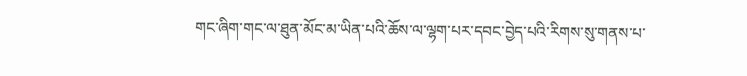གང་ཞིག་གང་ལ་ཐུན་མོང་མ་ཡིན་པའི་ཆོས་ལ་ལྷག་པར་དབང་བྱེད་པའི་རིགས་སུ་གནས་པ་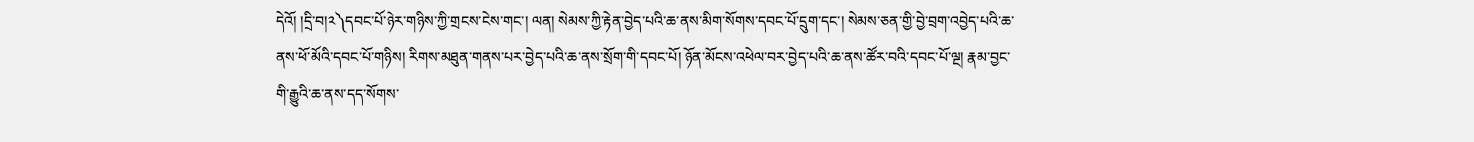དེའོ། །དྲི་བ།༢༽དབང་པོ་ཉེར་གཉིས་ཀྱི་གྲངས་ངེས་གང་། ལན། སེམས་ཀྱི་རྟེན་བྱེད་པའི་ཆ་ནས་མིག་སོགས་དབང་པོ་དྲུག་དང་། སེམས་ཅན་གྱི་བྱེ་བྲག་འབྱེད་པའི་ཆ་ནས་ཕོ་མོའི་དབང་པོ་གཉིས། རིགས་མཐུན་གནས་པར་བྱེད་པའི་ཆ་ནས་སྲོག་གི་དབང་པོ། ཉོན་མོངས་འཕེལ་བར་བྱེད་པའི་ཆ་ནས་ཚོར་བའི་དབང་པོ་ལྔ། རྣམ་བྱང་གི་རྒྱུའི་ཆ་ནས་དད་སོགས་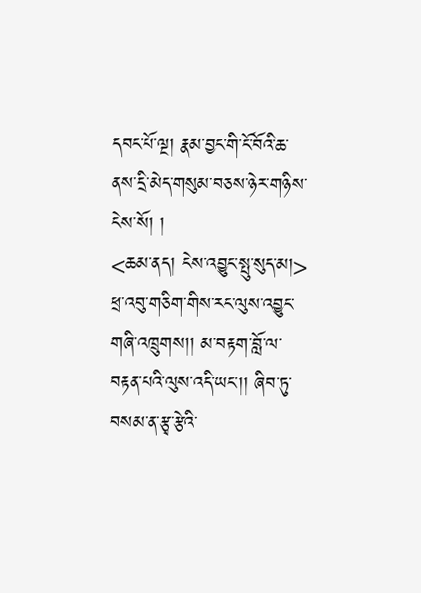དབང་པོ་ལྔ། རྣམ་བྱང་གི་ངོ་བོའི་ཆ་ནས་དྲི་མེད་གསུམ་བཅས་ཉེར་གཉིས་ངེས་སོ། །
<ཆམ་ནད། ངེས་འབྱུང་སྤུ་སུད་མ།>
ཕྲ་འབུ་གཅིག་གིས་རང་ལུས་འབྱུང་གཞི་འཁྲུགས།། མ་བརྟག་བློ་ལ་བརྟན་པའི་ལུས་འདི་ཡང་།། ཞིབ་ཏུ་བསམ་ན་རྩྭ་རྩེའི་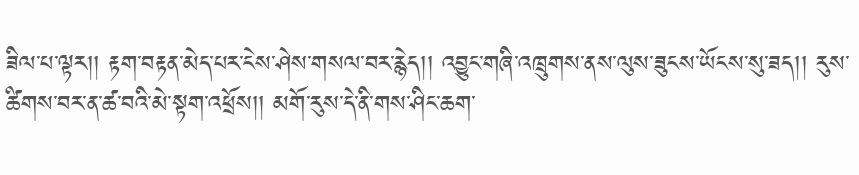ཟིལ་པ་ལྟར།། རྟག་བརྟན་མེད་པར་ངེས་ཤེས་གསལ་བར་རྙེད།། འབྱུང་གཞི་འཁྲུགས་ནས་ལུས་ཟུངས་ཡོངས་སུ་ཟད།། རུས་ཚིགས་བར་ན་ཚ་བའི་མེ་སྟག་འཕྲོས།། མགོ་རུས་དེ་ནི་གས་ཤིང་ཆག་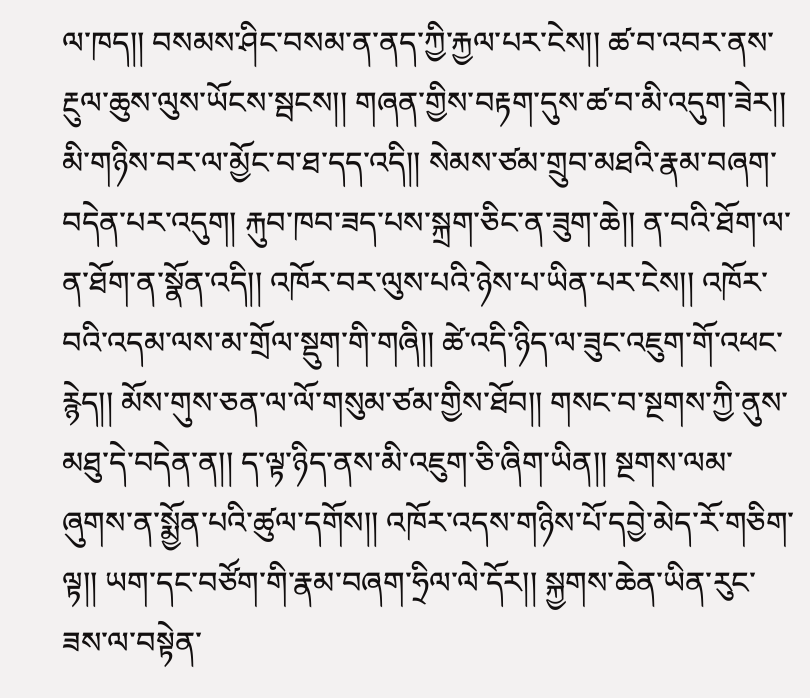ལ་ཁད།། བསམས་ཤིང་བསམ་ན་ནད་ཀྱི་རྐྱལ་པར་ངེས།། ཚ་བ་འབར་ནས་རྔུལ་ཆུས་ལུས་ཡོངས་སྦངས།། གཞན་གྱིས་བརྟག་དུས་ཚ་བ་མི་འདུག་ཟེར།། མི་གཉིས་བར་ལ་མྱོང་བ་ཐ་དད་འདི།། སེམས་ཙམ་གྲུབ་མཐའི་རྣམ་བཞག་བདེན་པར་འདུག། རྐུབ་ཁབ་ཟད་པས་སྐྲག་ཅིང་ན་ཟུག་ཆེ།། ན་བའི་ཐོག་ལ་ན་ཐོག་ན་སྣོན་འདི།། འཁོར་བར་ལུས་པའི་ཉེས་པ་ཡིན་པར་ངེས།། འཁོར་བའི་འདམ་ལས་མ་གྲོལ་སྡུག་གི་གཞི།། ཚེ་འདི་ཉིད་ལ་ཟུང་འཇུག་གོ་འཕང་རྙེད།། མོས་གུས་ཅན་ལ་ལོ་གསུམ་ཙམ་གྱིས་ཐོབ།། གསང་བ་སྔགས་ཀྱི་ནུས་མཐུ་དེ་བདེན་ན།། ད་ལྟ་ཉིད་ནས་མི་འཇུག་ཅི་ཞིག་ཡིན།། སྔགས་ལམ་ཞུགས་ན་སྨྱོན་པའི་ཚུལ་དགོས།། འཁོར་འདས་གཉིས་པོ་དབྱེ་མེད་རོ་གཅིག་ལྟ།། ཡག་དང་བཙོག་གི་རྣམ་བཞག་ཧྲིལ་ལེ་དོར།། སྐྱགས་ཆེན་ཡིན་རུང་ཟས་ལ་བསྟེན་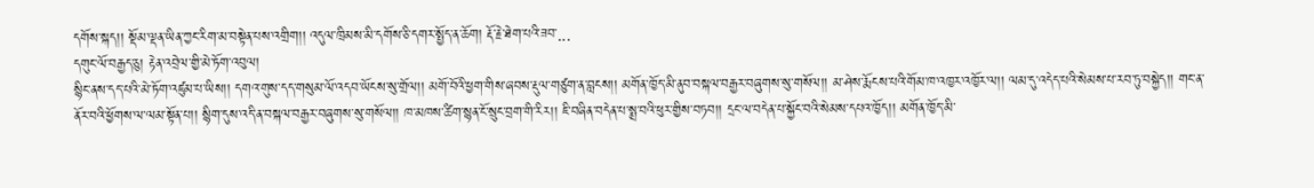དགོས་སྐད།། སྡོམ་ལྡན་ཡིན་ཀྱང་རིག་མ་བསྟེན་པས་འགྲིག།། འདུལ་ཁྲིམས་མི་དགོས་ཅི་དགར་སྤྱོད་ན་ཆོག། རྡོ་རྗེ་ཐེག་པའི་ཟབ་...
དགུང་ལོ་བརྒྱད་ཅུ། རྟེན་འབྲེལ་གྱི་མེ་ཏོག་འབུལ།
སྙིང་ནས་དད་པའི་མེ་ཏོག་འཛུམ་པ་ཡིས།། དགའ་གུས་དད་གསུམ་ལོ་འདབ་ཡོངས་སུ་གྲོལ།། མགོ་བོའི་ཕྱག་གིས་ཞབས་རྡུལ་གཙུག་ན་བླངས།། མགོན་ཁྱོད་མི་ནུབ་བསྐལ་བརྒྱར་བཞུགས་སུ་གསོལ།། མ་ཤེས་རྨོངས་པའི་གོམ་ཁ་འཁྱར་འཁྱོར་ལ།། ལམ་དུ་འདེད་པའི་སེམས་པ་རབ་ཏུ་བསྐྱེད།། གང་ན་ནོར་བའི་ཕྱོགས་ལ་ལམ་སྟོན་པ།། སྙིག་དུས་འདི་ན་བསྐལ་བརྒྱར་བཞུགས་སུ་གསོལ།། ཁ་མཁས་ཚིག་སྙན་ངོ་སྲུང་བྲག་གི་རིར།། ཇི་བཞིན་བདེན་པ་སྨྲ་བའི་ཕུར་གྱིས་བཏབ།། དྲང་ལ་བདེན་པ་སྐྱོང་བའི་སེམས་དཔའ་ཁྱོད།། མགོན་ཁྱོད་མི་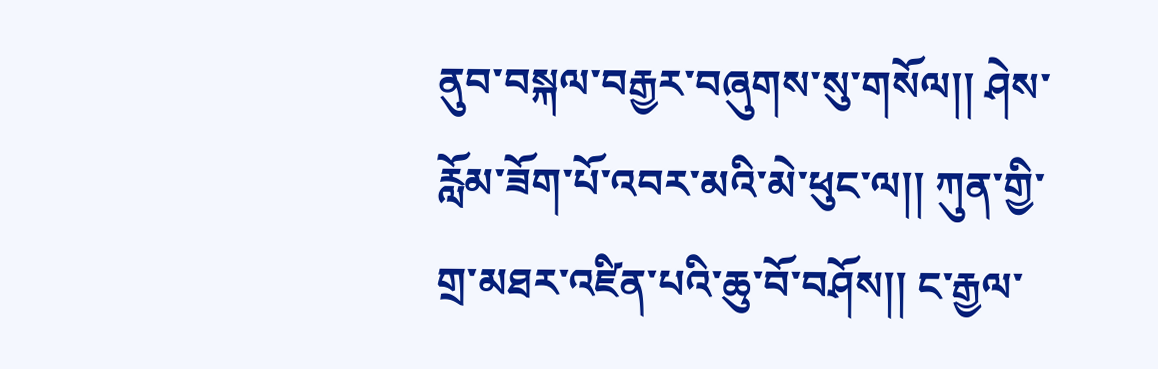ནུབ་བསྐལ་བརྒྱར་བཞུགས་སུ་གསོལ།། ཤེས་རློམ་ཟོག་པོ་འབར་མའི་མེ་ཕུང་ལ།། ཀུན་གྱི་གྲ་མཐར་འཛིན་པའི་ཆུ་བོ་བཤོས།། ང་རྒྱལ་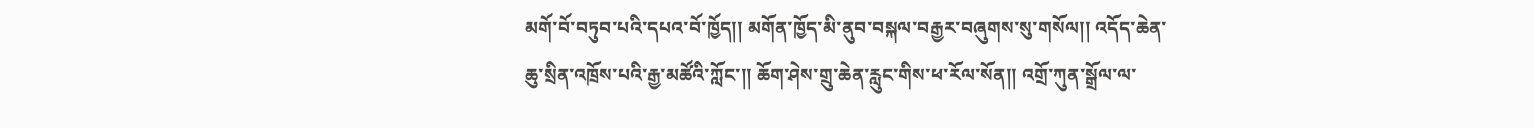མགོ་བོ་བཏུབ་པའི་དཔའ་བོ་ཁྱོད།། མགོན་ཁྱོད་མི་ནུབ་བསྐལ་བརྒྱར་བཞུགས་སུ་གསོལ།། འདོད་ཆེན་ཆུ་སྲིན་འཁྲོས་པའི་རྒྱ་མཚོའི་ཀློང་།། ཆོག་ཤེས་གྲུ་ཆེན་རླུང་གིས་ཕ་རོལ་སོན།། འགྲོ་ཀུན་སྒྲོལ་ལ་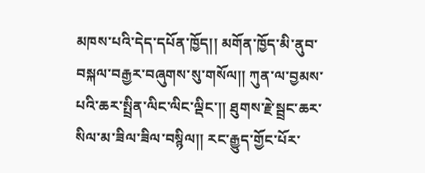མཁས་པའི་དེད་དཔོན་ཁྱོད།། མགོན་ཁྱོད་མི་ནུབ་བསྐལ་བརྒྱར་བཞུགས་སུ་གསོལ།། ཀུན་ལ་བྱམས་པའི་ཆར་སྤྲིན་ལིང་ལིང་ལྡིང་།། ཐུགས་རྗེ་སྦྲང་ཆར་སིལ་མ་ཟིལ་ཟིལ་བསྙིལ།། རང་རྒྱུད་གྱོང་པོར་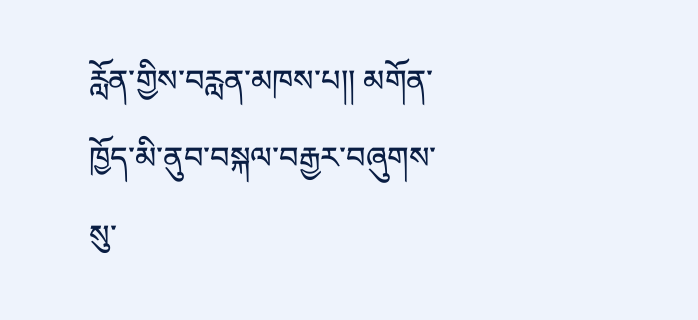རློན་གྱིས་བརླན་མཁས་པ།། མགོན་ཁྱོད་མི་ནུབ་བསྐལ་བརྒྱར་བཞུགས་སུ་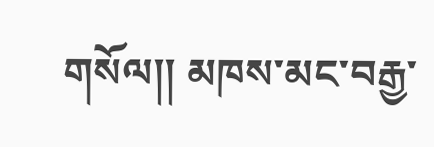གསོལ།། མཁས་མང་བརྒྱ་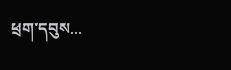ཕྲག་དབུས...